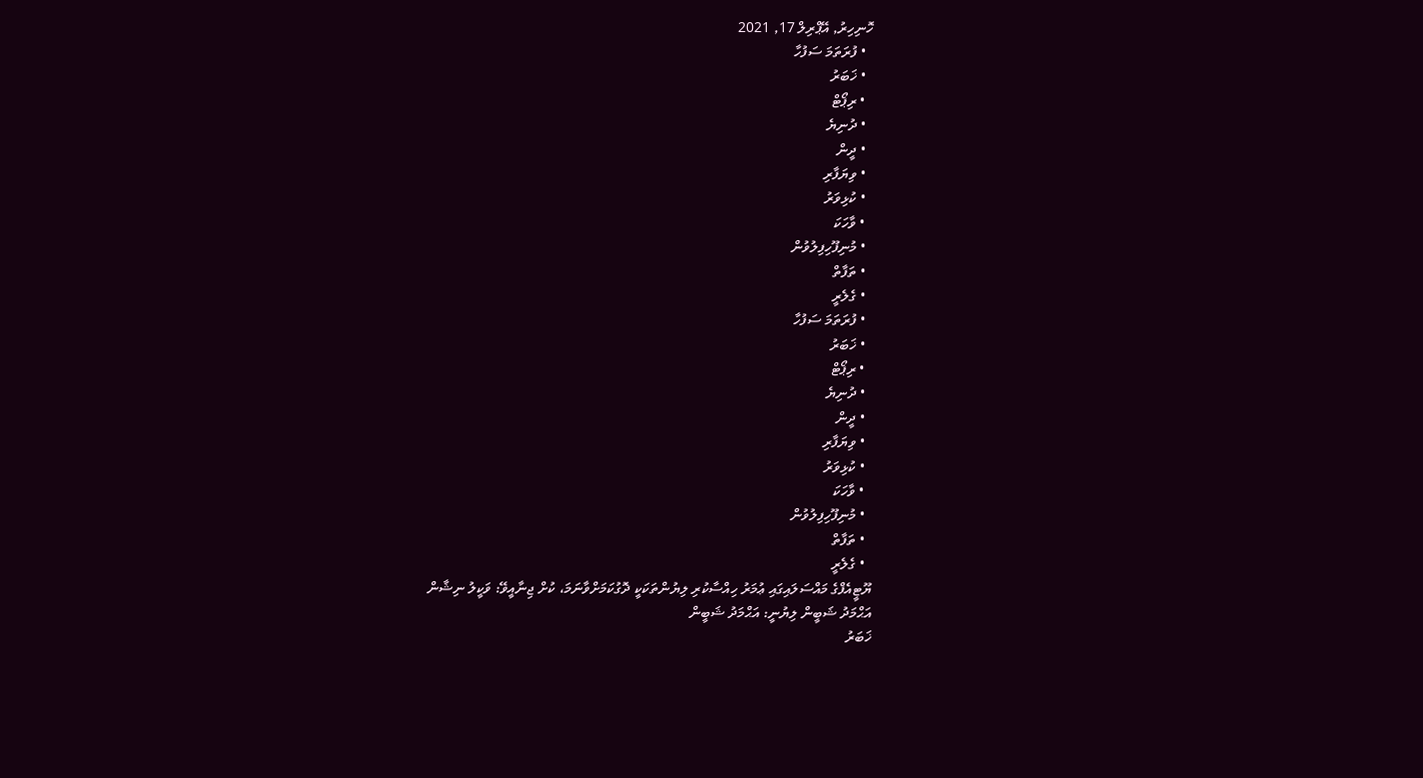ހޮނިހިރު, އޭޕްރިލް 17, 2021
  • ފުރަތަމަ ސަފުހާ
  • ޚަބަރު
  • ރިޕޯޓް
  • ދުނިޔެ
  • ދީން
  • ވިޔަފާރި
  • ކުޅިވަރު
  • ވާހަކަ
  • މުނިފޫހިފިލުވުން
  • ތަފާތް
  • ގެލެރީ
  • ފުރަތަމަ ސަފުހާ
  • ޚަބަރު
  • ރިޕޯޓް
  • ދުނިޔެ
  • ދީން
  • ވިޔަފާރި
  • ކުޅިވަރު
  • ވާހަކަ
  • މުނިފޫހިފިލުވުން
  • ތަފާތް
  • ގެލެރީ
ޔޫޓީއެފްގެ މައްސަލައިގައި ޢުމަރު ހިއްސާކުރި ލިޔުންތަކަކީ ދޮގުކަމަށްވާނަމަ، ކުށް ޖިނާއީވޭ: ވަކީލު ނިޝާން
އަޙްމަދު ޝަބީން ލިޔުނީ: އަޙްމަދު ޝަބީން
ޚަބަރު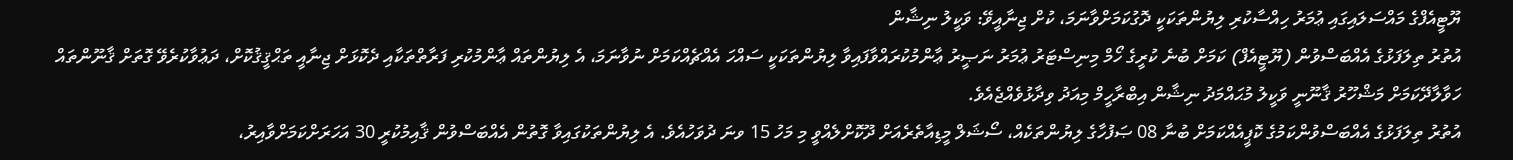ޔޫޓީއެފްގެ މައްސަލައިގައި ޢުމަރު ހިއްސާކުރި ލިޔުންތަކަކީ ދޮގުކަމަށްވާނަމަ، ކުށް ޖިނާއީވޭ: ވަކީލު ނިޝާން
އުތުރު ތިލަފަޅުގެ އެއްބަސްވުން (ޔޫޓީއެފް) ކަމަށް ބުނެ ކުރީގެ ހޯމް މިނިސްޓަރު ޢުމަރު ނަޞީރު ޢާންމުކުރައްވާފައިވާ ލިޔުންތަކަކީ ސައްހަ އެއްޗެއްކަމަށް ނުވާނަމަ، އެ ލިޔުންތައް ޢާންމުކުރި ފަރާތްތަކާއި ދެކޮޅަށް ޖިނާއީ ތަޙްޤީޤުކޮށް، ދަޢުވާކުރެވޭ ގޮތަށް ޤާނޫންތައް ހަވާލާދޭކަމަށް މަޝްހޫރު ޤާނޫނީ ވަކީލު މުޙައްމަދު ނިޝާން އިބްރާހީމް މިއަދު ވިދާޅުވެއްޖެއެވެ.
އުތުރު ތިލަފަޅުގެ އެއްބަސްވުންކަމުގެ ކޮޕީއެއްކަމަށް ބުނާ 08 ޞަފުހާގެ ލިޔުންތަކެއް، ސޯޝަލް މީޑިއާތެރެއަށް ދޫކޮށްލެއްވީ މި މަހު 15 ވނަ ދުވަހުއެވެ. އެ ލިޔުންތަކުގައިވާ ގޮތުން އެއްބަސްވުން ޤާއިމުކުރީ 30 އަހަރަށްކަމަށްވާއިރު،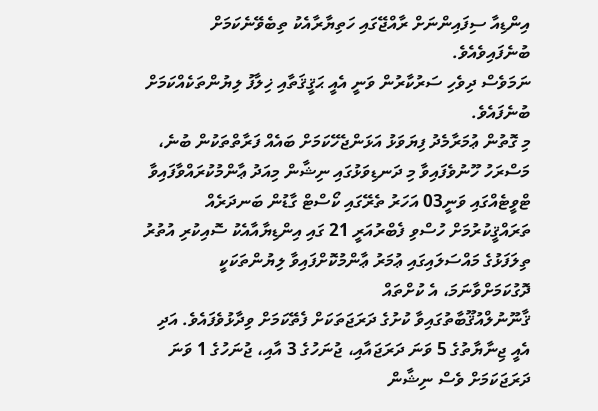އިންޑިއާ ސިފައިންނަށް ރާއްޖޭގައި ހަތިޔާރާއެކު ތިބެވޭނެކަމަށް ބުނެފައިވެއެވެ.
ނަމަވެސް ދިވެހި ސަރުކާރުން ވަނީ އެއީ ޙަޤީޤަތާއި ޚިލާފު ލިޔުންތަކެއްކަމަށް ބުނެފައެވެ.
މި ގޮތުން ޢުމަރާމެދު ފިޔަވަޅު އަޅަންޖެހޭކަމަށް ބައެއް ފަރާތްތަކުން ބުނެ، މަސްރަހު ހޫނުވެފައިވާ މި ދަނޑިވަޅުގައި ނިޝާން މިއަދު ޢާންމުކުރައްވާފައިވާ ޓްވީޓެއްގައި ވަނީ03 އަހަރު ތެރޭގައި ކޯސްޓް ގާޑުން ބަނދަރެއް ތަރައްޤީކުރުމަށް ހުސްވި ފެބްރުއަރީ 21 ގައި އިންޑިޔާއާއެކު ސޮއިކުރި އުތުރު ތިލަފަޅުގެ މައްސަލައިގައި ޢުމަރު ޢާންމުކޮށްފައިވާ ލިޔުންތަކަކީ ދޮގުކަމަށްވާނަމަ، އެ ކުށްތައް
ޤާނޫނުލްއުޤޫބާތުގައިވާ ކުށުގެ ދަރަޖަތަކަށް ފެތޭކަމަށް ވިދާޅުވެފައެވެ. އަދި އެއީ ޖިނާޔާތުގެ 5 ވަނަ ދަރަޖައާއި، ޖުނަހުގެ 3 އާއި، ޖުނަހުގެ 1 ވަނަ ދަރަޖަކަމަށް ވެސް ނިޝާން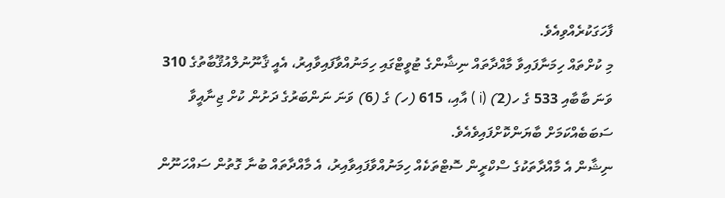ފާހަގަކުރެއްވިއެވެ.
މި ކުށްތައް ހިމަނާފައިވާ މާއްދާތައް ނިޝާންގެ ޓުވީޓްގައި ހިމަނުއްވާފައިވާއިރު، އެއީ ޤާނޫނުލްއުޤޫބާތުގެ 310 ވަނަ ބާބާއި 533 ގެ ހ(2) (i ) އާއި، 615 (ހ) ގެ (6) ވަނަ ނަންބަރުގެ ދަށުން ކުށް ޖިނާއީވާ ސަބަބެއްކަމަށް ބާޔަންކޮށްފައިވެއެވެ.
ނިޝާން އެ މާއްދާތަކުގެ ސްކްރީން ސޮޓްތަކެއް ހިމަނުއްވާފައިވާއިރު، އެ މާއްދާތައް ބުނާ ގޮތުން ސައްހަނޫން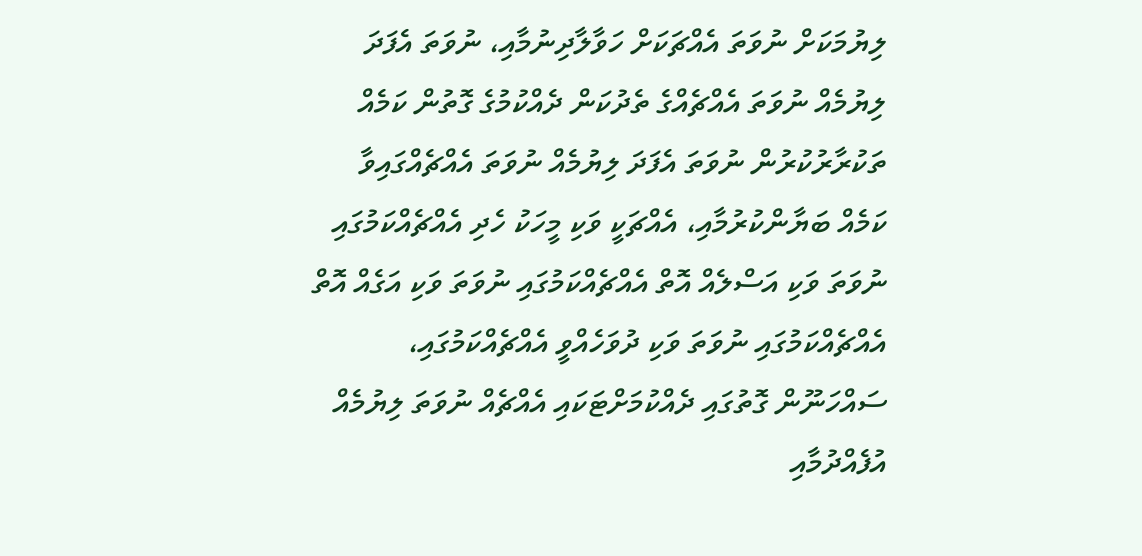ލިޔުމަކަށް ނުވަތަ އެއްޗަކަށް ހަވާލާދިނުމާއި، ނުވަތަ އެފަދަ ލިޔުމެއް ނުވަތަ އެއްޗެއްގެ ތެދުކަން ދެއްކުމުގެ ގޮތުން ކަމެއް ތަކުރާރުކުރުން ނުވަތަ އެފަދަ ލިޔުމެއް ނުވަތަ އެއްޗެއްގައިވާ ކަމެއް ބަޔާންކުރުމާއި، އެއްޗަކީ ވަކި މީހަކު ހެދި އެއްޗެއްކަމުގައި ނުވަތަ ވަކި އަސްލެއް އޮތް އެއްޗެއްކަމުގައި ނުވަތަ ވަކި އަގެއް އޮތް އެއްޗެއްކަމުގައި ނުވަތަ ވަކި ދުވަހެއްވީ އެއްޗެއްކަމުގައި، ސައްހަނޫން ގޮތުގައި ދެއްކުމަށްޓަކައި އެއްޗެއް ނުވަތަ ލިޔުމެއް އުފެއްދުމާއި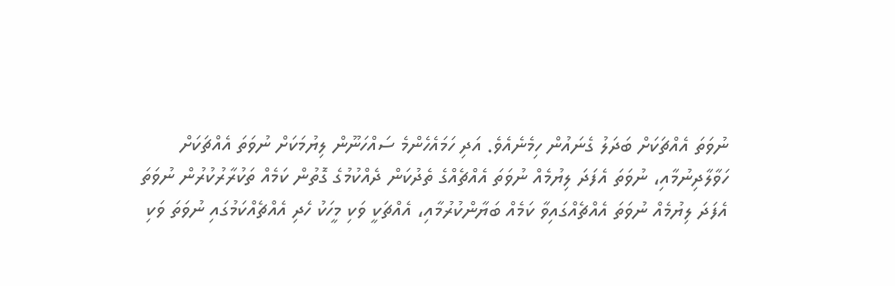ނުވަތަ އެއްޗަކަށް ބަދަލު ގެނައުން ހިމެނެއެވެ. އަދި ހަމައެހެންމެ ސައްހަނޫން ލިޔުމަކަށް ނުވަތަ އެއްޗަކަށް ހަވާލާދިނުމާއި، ނުވަތަ އެފަދަ ލިޔުމެއް ނުވަތަ އެއްޗެއްގެ ތެދުކަން ދެއްކުމުގެ ގޮތުން ކަމެއް ތަކުރާރުކުރުން ނުވަތަ އެފަދަ ލިޔުމެއް ނުވަތަ އެއްޗެއްގައިވާ ކަމެއް ބަޔާންކުރުމާއި، އެއްޗަކީ ވަކި މީހަކު ހެދި އެއްޗެއްކަމުގައި ނުވަތަ ވަކި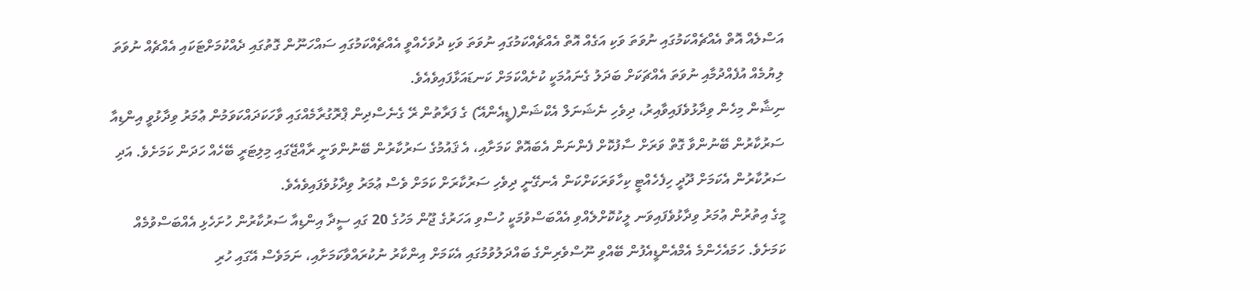އަސްލެއް އޮތް އެއްޗެއްކަމުގައި ނުވަތަ ވަކި އަގެއް އޮތް އެއްޗެއްކަމުގައި ނުވަތަ ވަކި ދުވަހެއްވީ އެއްޗެއްކަމުގައި ސައްހަނޫން ގޮތުގައި ދެއްކުމަށްޓަކައި އެއްޗެއް ނުވަތަ ލިޔުމެއް އުފެއްދުމާއި ނުވަތަ އެއްޗަކަށް ބަދަލު ގެނައުމަކީ ކުށެއްކަމަށް ކަނޑައަޅާފައިވެއެވެ.
ނިޝާން މިހެން ވިދާޅުވެފައިވާއިރު، ދިވެހި ނެޝަނަލް އެކްޝަން(ޑީއެންއޭ) ގެ ފަރާތުން ރޭ ގެނެސްދިން ޕްރޮގުރާމެއްގައި ވާހަކަދައްކަވަމުން ޢުމަރު ވިދާޅުވީ އިންޑިއާ ސަރުކާރުން ބޭނުންވާ ގޮތް ވަރަށް ސާފުކޮށް ފެންނަން އެބައޮތް ކަމަށާއި، އެ ޤައުމުގެ ސަރުކާރުން ބޭނުންވަނީ ރާއްޖޭގައި މިލިޓަރީ ބޭހެއް ހަދަން ކަމަށެވެ. އަދި ސަރުކާރުން އެކަމަށް ދޫދީ ހިފެހެއްޓީ ކިހާވަރަކަށްކަން އެނގޭނީ ދިވެހި ސަރުކާރަށް ކަމަށް ވެސް ޢުމަރު ވިދާޅުވެފައިވެއެވެ.
މީގެ އިތުރުން ޢުމަރު ވިދާޅުވެފައިވަނ ލީކުކޮށްލެއްވި އެއްބަސްވުމަކީ ހުސްވި އަހަރުގެ ޖޫން މަހުގެ 20 ގައި ސީދާ އިންޑިއާ ސަރުކާރުން ހުށަހެޅި އެއްބަސްވުމެއް ކަމަށެވެ. ހަމައެހެންމެ އެމްއެންޑީއެފުން ބޭއްވި ނޫސްވެރިންގެ ބައްދަލުވުމުގައި އެކަމަށް އިންކާރު ނުކުރައްވާކަމަށާއި، ނަމަވެސް އޭގައި ހުރި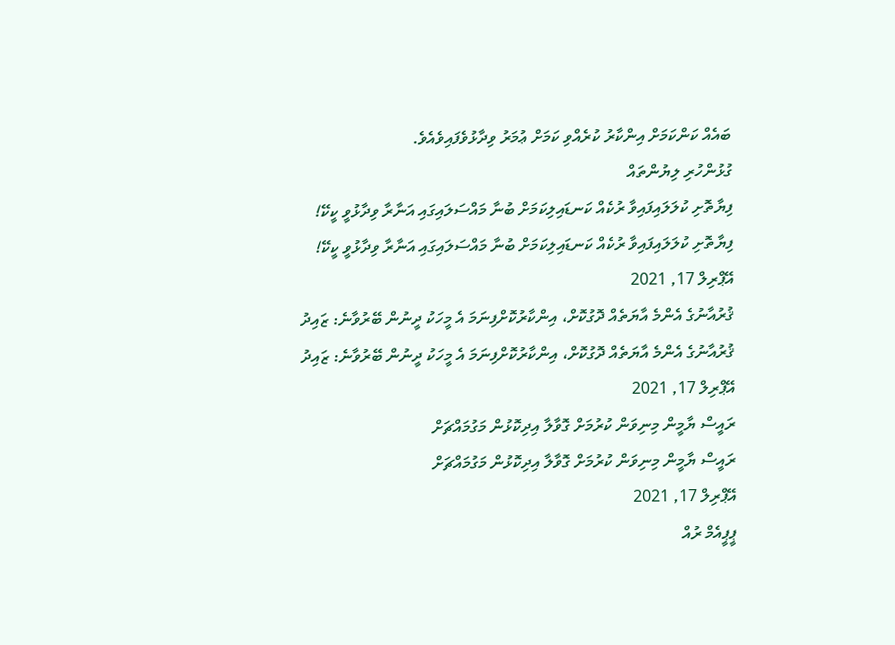ބައެއް ކަންކަމަށް އިންކާރު ކުރެއްވި ކަމަށް ޢުމަރު ވިދާޅުވެފައިވެއެވެ.
ގުޅުންހުރި ލިޔުންތައް
ފިޔާތޮށި ކުލަލައިފައިވާ ރުކެއް ކަނޑައިލިކަމަށް ބުނާ މައްސަލައިގައި އަނާރާ ވިދާޅުވީ ކީކޭ!
ފިޔާތޮށި ކުލަލައިފައިވާ ރުކެއް ކަނޑައިލިކަމަށް ބުނާ މައްސަލައިގައި އަނާރާ ވިދާޅުވީ ކީކޭ!
އޭޕްރިލް 17, 2021
ޤުރުއާނުގެ އެންމެ އާޔަތެއް ދޮގުކޮށް، އިންކާރުކޮށްފިނަމަ އެ މީހަކު ދީނުން ބޭރުވާނެ: ޒައިދު
ޤުރުއާނުގެ އެންމެ އާޔަތެއް ދޮގުކޮށް، އިންކާރުކޮށްފިނަމަ އެ މީހަކު ދީނުން ބޭރުވާނެ: ޒައިދު
އޭޕްރިލް 17, 2021
ރައީސް ޔާމީން މިނިވަން ކުރުމަށް ގޮވާލާ އިދިކޮޅުން މަގުމައްޗަށް
ރައީސް ޔާމީން މިނިވަން ކުރުމަށް ގޮވާލާ އިދިކޮޅުން މަގުމައްޗަށް
އޭޕްރިލް 17, 2021
ޕީޕީއެމް ރުއް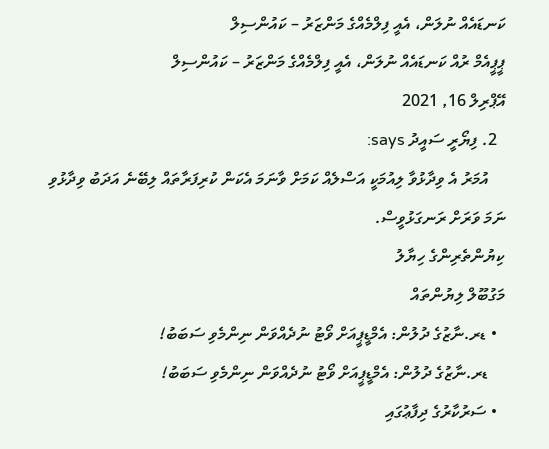ކަނޑައެއް ނުލަން، އެއީ ފިލްމެއްގެ މަންޒަރު – ކައުންސިލް
ޕީޕީއެމް ރުއް ކަނޑައެއް ނުލަން، އެއީ ފިލްމެއްގެ މަންޒަރު – ކައުންސިލް
އޭޕްރިލް 16, 2021
  2. ފިޔޯރީ ސައީދު says:
    އުމަރު އެ ވިދާޅުވާ ލިއުމަކީ އަސްލެއް ކަމަށް ވާނަމަ އެކަން ކުރިފަރާތައް ލިބޭނެ އަދަބު ވިދާޅުވި ނަމަ ވަރަށް ރަނގަޅުވީސް.
ކިޔުންތެރިންގެ ހިޔާލު
މަގުބޫލް ލިޔުންތައް
  • ޑރ.ނާޒުގެ ދުލުން: އެމްޑީޕީއަށް ވޯޓު ނުދެއްވަން ނިންމެވި ސަބަބު!
    ޑރ.ނާޒުގެ ދުލުން: އެމްޑީޕީއަށް ވޯޓު ނުދެއްވަން ނިންމެވި ސަބަބު!
  • ސަރުކާރުގެ ދިފާޢުގައި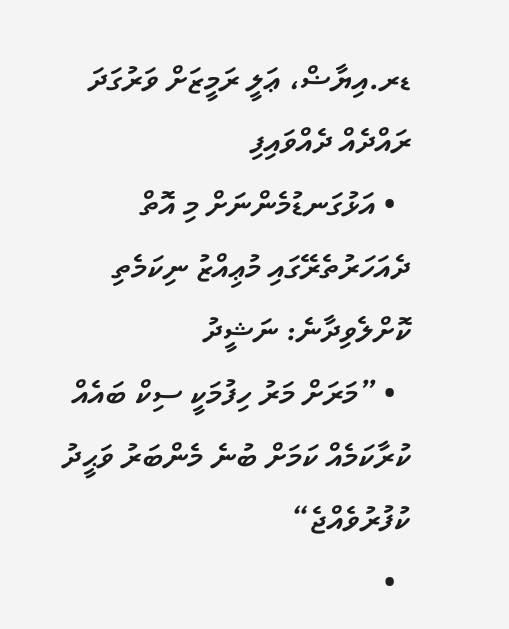ޑރ.އިޔާޟް، ޢަލީ ރަމީޒަށް ވަރުގަދަ ރައްދެއް ދެއްވައިފި
  • އަޅުގަނޑުމެންނަށް މި އޮތް ދެއަހަރުތެރޭގައި މުޢިއްޒު ނިކަމެތި ކޮށްލެވިދާނެ: ނަޝީދު
  • ”މަރަށް މަރު ހިފުމަކީ ސިކް ބައެއް ކުރާކަމެއް ކަމަށް ބުނެ މެންބަރު ވަޙީދު ކުފުރުވެއްޖެ“
  •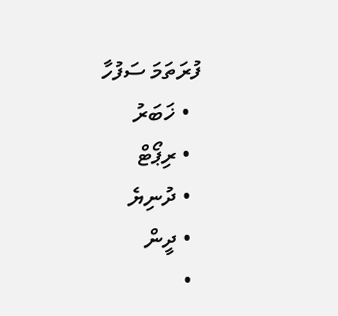ފުރަތަމަ ސަފުހާ
  • ޚަބަރު
  • ރިޕޯޓް
  • ދުނިޔެ
  • ދީން
  •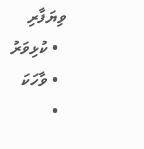ވިޔަފާރި
  • ކުޅިވަރު
  • ވާހަކަ
  •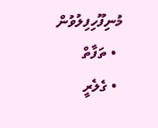މުނިފޫހިފިލުވުން
  • ތަފާތް
  • ގެލެރީ